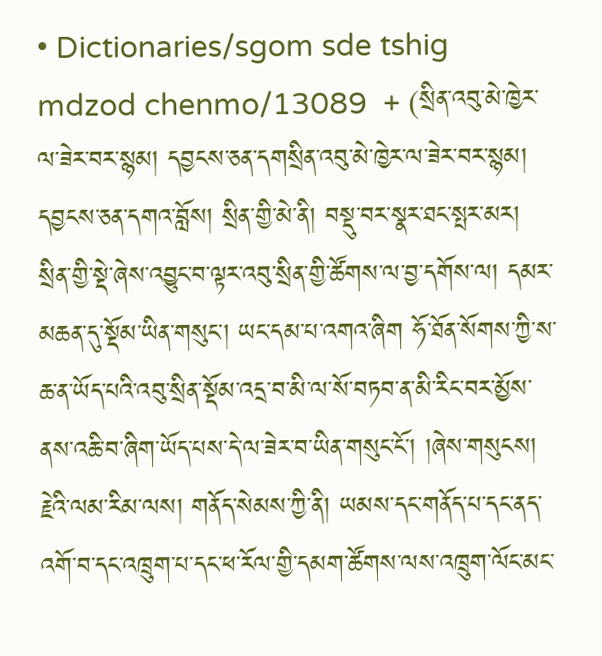• Dictionaries/sgom sde tshig mdzod chenmo/13089  + (སྲིན་འབུ་མེ་ཁྱེར་ལ་ཟེར་བར་སྙམ། དབྱངས་ཅན་དགསྲིན་འབུ་མེ་ཁྱེར་ལ་ཟེར་བར་སྙམ། དབྱངས་ཅན་དགའ་བློས། སྲིན་གྱི་མེ་ནི། བསྡུ་བར་སྣར་ཐང་སྤར་མར། སྲིན་གྱི་སྡེ་ཞེས་འབྱུང་བ་ལྟར་འབུ་སྲིན་གྱི་ཚོགས་ལ་བྱ་དགོས་ལ། དམར་མཆན་དུ་སྡོམ་ཡིན་གསུང་། ཡང་དམ་པ་འགའ་ཞིག ཧོ་ཐོན་སོགས་ཀྱི་ས་ཆ་ན་ཡོད་པའི་འབུ་སྲིན་སྡོམ་འདྲ་བ་མི་ལ་སོ་བཏབ་ན་མི་རིང་བར་མྱོས་ནས་འཆི་བ་ཞིག་ཡོད་པས་དེ་ལ་ཟེར་བ་ཡིན་གསུང་ངོ་། །ཞེས་གསུངས། རྗེའི་ལམ་རིམ་ལས། གནོད་སེམས་ཀྱི་ནི། ཡམས་དང་གནོད་པ་དང་ནད་འགོ་བ་དང་འཁྲུག་པ་དང་ཕ་རོལ་གྱི་དམག་ཚོགས་ལས་འཁྲུག་ལོང་མང་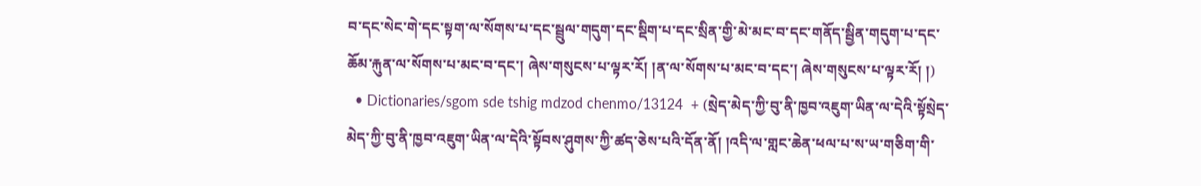བ་དང་སེང་གེ་དང་སྟག་ལ་སོགས་པ་དང་སྦྲུལ་གདུག་དང་སྡིག་པ་དང་སྲིན་གྱི་མེ་མང་བ་དང་གནོད་སྦྱིན་གདུག་པ་དང་ཆོམ་རྐུན་ལ་སོགས་པ་མང་བ་དང་། ཞེས་གསུངས་པ་ལྟར་རོ། །ན་ལ་སོགས་པ་མང་བ་དང་། ཞེས་གསུངས་པ་ལྟར་རོ། །)
  • Dictionaries/sgom sde tshig mdzod chenmo/13124  + (སྲེད་མེད་ཀྱི་བུ་ནི་ཁྱབ་འཇུག་ཡིན་ལ་དེའི་སྟོསྲེད་མེད་ཀྱི་བུ་ནི་ཁྱབ་འཇུག་ཡིན་ལ་དེའི་སྟོབས་ཤུགས་ཀྱི་ཚད་ཅེས་པའི་དོན་ནོ། །འདི་ལ་གླང་ཆེན་ཕལ་པ་ས་ཡ་གཅིག་གི་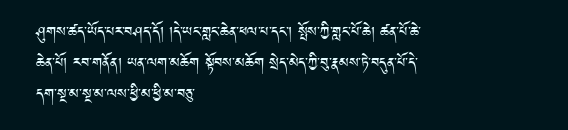ཤུགས་ཚད་ཡོད་པར་བཤད་དོ། །དེ་ཡང་གླང་ཆེན་ཕལ་པ་དང་། སྤོས་ཀྱི་གླང་པོ་ཆེ། ཚན་པོ་ཆེ་ཆེན་པོ། རབ་གནོན། ཡན་ལག་མཆོག སྟོབས་མཆོག སྲེད་མེད་ཀྱི་བུ་རྣམས་ཏེ་བདུན་པོ་དེ་དག་སྔ་མ་སྔ་མ་ལས་ཕྱི་མ་ཕྱི་མ་བཅུ་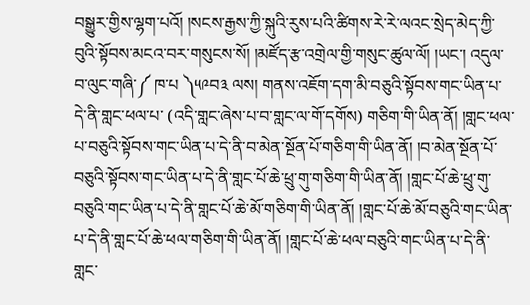བསྒྱུར་གྱིས་ལྷག་པའོ། །སངས་རྒྱས་ཀྱི་སྐུའི་རུས་པའི་ཚིགས་རེ་རེ་ལའང་སྲེད་མེད་ཀྱི་བུའི་སྟོབས་མངའ་བར་གསུངས་སོ། །མཛོད་རྩ་འགྲེལ་གྱི་གསུང་ཚུལ་ལོ། །ཡང་། འདུལ་བ་ལུང་གཞི་༼ ཁ་པ ༽༥༩བ༣ ལས། གནས་འཇོག་དག་མི་བཅུའི་སྟོབས་གང་ཡིན་པ་དེ་ནི་གླང་ཕལ་པ་ (འདི་གླང་ཞེས་པ་བ་གླང་ལ་གོ་དགོས) གཅིག་གི་ཡིན་ནོ། །གླང་ཕལ་པ་བཅུའི་སྟོབས་གང་ཡིན་པ་དེ་ནི་བ་མེན་སྔོན་པོ་གཅིག་གི་ཡིན་ནོ། །བ་མེན་སྔོན་པོ་བཅུའི་སྟོབས་གང་ཡིན་པ་དེ་ནི་གླང་པོ་ཆེ་ཕྲུ་གུ་གཅིག་གི་ཡིན་ནོ། །གླང་པོ་ཆེ་ཕྲུ་གུ་བཅུའི་གང་ཡིན་པ་དེ་ནི་གླང་པོ་ཆེ་མོ་གཅིག་གི་ཡིན་ནོ། །གླང་པོ་ཆེ་མོ་བཅུའི་གང་ཡིན་པ་དེ་ནི་གླང་པོ་ཆེ་ཕལ་གཅིག་གི་ཡིན་ནོ། །གླང་པོ་ཆེ་ཕལ་བཅུའི་གང་ཡིན་པ་དེ་ནི་གླང་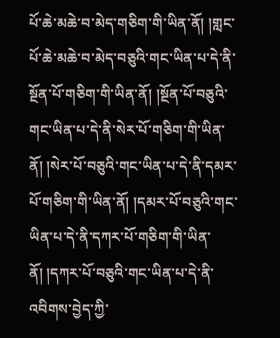པོ་ཆེ་མཆེ་བ་མེད་གཅིག་གི་ཡིན་ནོ། །གླང་པོ་ཆེ་མཆེ་བ་མེད་བཅུའི་གང་ཡིན་པ་དེ་ནི་སྔོན་པོ་གཅིག་གི་ཡིན་ནོ། །སྔོན་པོ་བཅུའི་གང་ཡིན་པ་དེ་ནི་སེར་པོ་གཅིག་གི་ཡིན་ནོ། །སེར་པོ་བཅུའི་གང་ཡིན་པ་དེ་ནི་དམར་པོ་གཅིག་གི་ཡིན་ནོ། །དམར་པོ་བཅུའི་གང་ཡིན་པ་དེ་ནི་དཀར་པོ་གཅིག་གི་ཡིན་ནོ། །དཀར་པོ་བཅུའི་གང་ཡིན་པ་དེ་ནི་འབིགས་བྱེད་ཀྱི་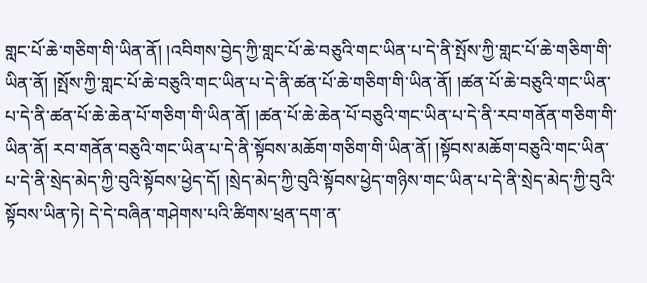གླང་པོ་ཆེ་གཅིག་གི་ཡིན་ནོ། །འབིགས་བྱེད་ཀྱི་གླང་པོ་ཆེ་བཅུའི་གང་ཡིན་པ་དེ་ནི་སྤོས་ཀྱི་གླང་པོ་ཆེ་གཅིག་གི་ཡིན་ནོ། །སྤོས་ཀྱི་གླང་པོ་ཆེ་བཅུའི་གང་ཡིན་པ་དེ་ནི་ཚན་པོ་ཆེ་གཅིག་གི་ཡིན་ནོ། །ཚན་པོ་ཆེ་བཅུའི་གང་ཡིན་པ་དེ་ནི་ཚན་པོ་ཆེ་ཆེན་པོ་གཅིག་གི་ཡིན་ནོ། །ཚན་པོ་ཆེ་ཆེན་པོ་བཅུའི་གང་ཡིན་པ་དེ་ནི་རབ་གནོན་གཅིག་གི་ཡིན་ནོ། རབ་གནོན་བཅུའི་གང་ཡིན་པ་དེ་ནི་སྟོབས་མཆོག་གཅིག་གི་ཡིན་ནོ། །སྟོབས་མཆོག་བཅུའི་གང་ཡིན་པ་དེ་ནི་སྲེད་མེད་ཀྱི་བུའི་སྟོབས་ཕྱེད་དོ། །སྲེད་མེད་ཀྱི་བུའི་སྟོབས་ཕྱེད་གཉིས་གང་ཡིན་པ་དེ་ནི་སྲེད་མེད་ཀྱི་བུའི་སྟོབས་ཡིན་ཏེ། དེ་དེ་བཞིན་གཤེགས་པའི་ཚིགས་ཕྲན་དག་ན་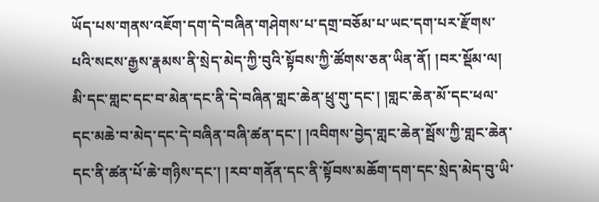ཡོད་པས་གནས་འཇོག་དག་དེ་བཞིན་གཤེགས་པ་དགྲ་བཅོམ་པ་ཡང་དག་པར་རྫོགས་པའི་སངས་རྒྱས་རྣམས་ནི་སྲེད་མེད་ཀྱི་བུའི་སྟོབས་ཀྱི་ཚོགས་ཅན་ཡིན་ནོ། །བར་སྡོམ་ལ། མི་དང་གླང་དང་བ་མེན་དང་ནི་དེ་བཞིན་གླང་ཆེན་ཕྲུ་གུ་དང་། །གླང་ཆེན་མོ་དང་ཕལ་དང་མཆེ་བ་མེད་དང་དེ་བཞིན་བཞི་ཚན་དང་། །འབིགས་བྱེད་གླང་ཆེན་སྦོས་ཀྱི་གླང་ཆེན་དང་ནི་ཚན་པོ་ཆེ་གཉིས་དང་། །རབ་གནོན་དང་ནི་སྟོབས་མཆོག་དག་དང་སྲེད་མེད་བུ་ཡི་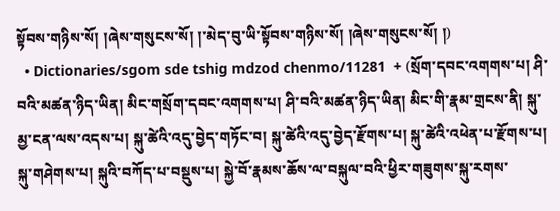སྟོབས་གཉིས་སོ། །ཞེས་གསུངས་སོ། །་མེད་བུ་ཡི་སྟོབས་གཉིས་སོ། །ཞེས་གསུངས་སོ། །)
  • Dictionaries/sgom sde tshig mdzod chenmo/11281  + (སྲོག་དབང་འགགས་པ། ཤི་བའི་མཚན་ཉིད་ཡིན། མིང་གསྲོག་དབང་འགགས་པ། ཤི་བའི་མཚན་ཉིད་ཡིན། མིང་གི་རྣམ་གྲངས་ནི། སྐུ་མྱ་ངན་ལས་འདས་པ། སྐུ་ཚེའི་འདུ་བྱེད་གཏོང་བ། སྐུ་ཚེའི་འདུ་བྱེད་རྫོགས་པ། སྐུ་ཚེའི་འཕེན་པ་རྫོགས་པ། སྐུ་གཤེགས་པ། སྐུའི་བཀོད་པ་བསྡུས་པ། སྐྱེ་བོ་རྣམས་ཆོས་ལ་བསྐུལ་བའི་ཕྱིར་གཟུགས་སྐུ་རགས་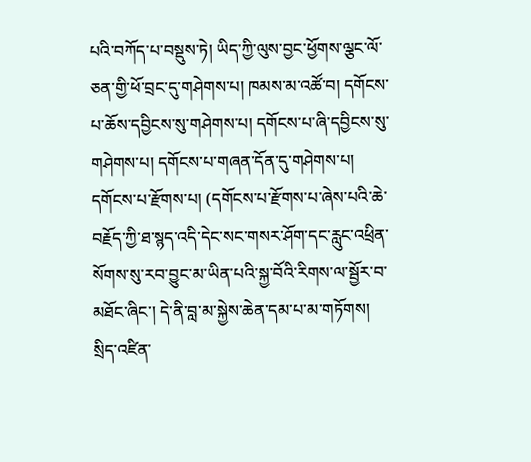པའི་བཀོད་པ་བསྡུས་ཏེ། ཡིད་ཀྱི་ལུས་བྱང་ཕྱོགས་ལྕང་ལོ་ཅན་གྱི་ཕོ་བྲང་དུ་གཤེགས་པ། ཁམས་མ་འཚོ་བ། དགོངས་པ་ཆོས་དབྱིངས་སུ་གཤེགས་པ། དགོངས་པ་ཞི་དབྱིངས་སུ་གཤེགས་པ། དགོངས་པ་གཞན་དོན་དུ་གཤེགས་པ། དགོངས་པ་རྫོགས་པ། (དགོངས་པ་རྫོགས་པ་ཞེས་པའི་ཆེ་བརྗོད་ཀྱི་ཐ་སྙད་འདི་དེང་སང་གསར་ཤོག་དང་རླུང་འཕྲིན་སོགས་སུ་རབ་བྱུང་མ་ཡིན་པའི་སྐྱ་བོའི་རིགས་ལ་སྦྱོར་བ་མཐོང་ཞིང་། དེ་ནི་བླ་མ་སྐྱེས་ཆེན་དམ་པ་མ་གཏོགས། སྲིད་འཛིན་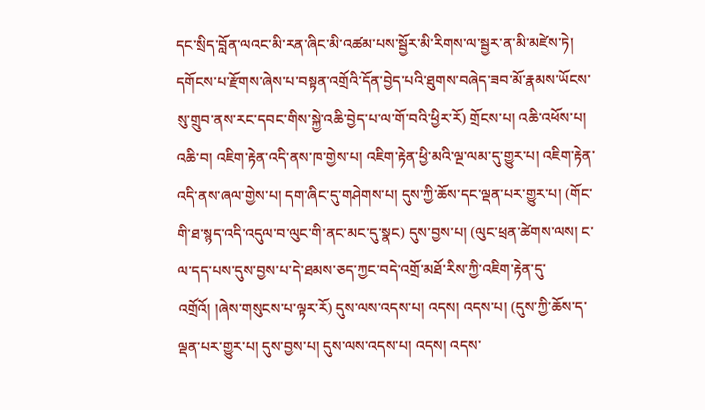དང་སྲིད་བློན་ལའང་མི་རན་ཞིང་མི་འཚམ་པས་སྦྱོར་མི་རིགས་ལ་སྦྱར་ན་མི་མཛེས་ཏེ། དགོངས་པ་རྫོགས་ཞེས་པ་བསྟན་འགྲོའི་དོན་བྱེད་པའི་ཐུགས་བཞེད་ཟབ་མོ་རྣམས་ཡོངས་སུ་གྲུབ་ནས་རང་དབང་གིས་སྐྱེ་འཆི་བྱེད་པ་ལ་གོ་བའི་ཕྱིར་རོ) གྲོངས་པ། འཆི་འཕོས་པ། འཆི་བ། འཇིག་རྟེན་འདི་ནས་ཁ་གྱེས་པ། འཇིག་རྟེན་ཕྱི་མའི་ལྔ་ལམ་དུ་གྱུར་པ། འཇིག་རྟེན་འདི་ནས་ཞལ་གྱེས་པ། དག་ཞིང་དུ་གཤེགས་པ། དུས་ཀྱི་ཆོས་དང་ལྡན་པར་གྱུར་པ། (གོང་གི་ཐ་སྙད་འདི་འདུལ་བ་ལུང་གི་ནང་མང་དུ་སྣང) དུས་བྱས་པ། (ལུང་ཕྲན་ཚེགས་ལས། ང་ལ་དད་པས་དུས་བྱས་པ་དེ་ཐམས་ཅད་ཀྱང་བདེ་འགྲོ་མཐོ་རིས་ཀྱི་འཇིག་རྟེན་དུ་འགྲོའོ། །ཞེས་གསུངས་པ་ལྟར་རོ) དུས་ལས་འདས་པ། འདས། འདས་པ། (དུས་ཀྱི་ཆོས་ད་ལྡན་པར་གྱུར་པ། དུས་བྱས་པ། དུས་ལས་འདས་པ། འདས། འདས་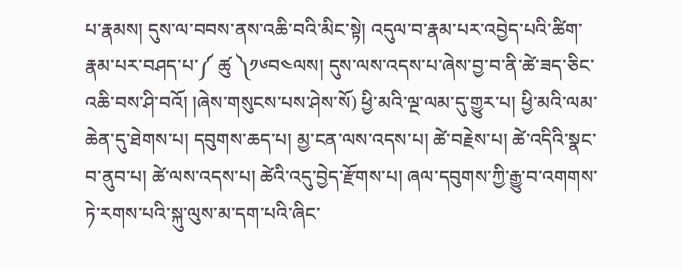པ་རྣམས། དུས་ལ་བབས་ནས་འཆི་བའི་མིང་སྟེ། འདུལ་བ་རྣམ་པར་འབྱེད་པའི་ཚིག་རྣམ་པར་བཤད་པ་༼ ཚུ ༽༡༦བ༤ལས། དུས་ལས་འདས་པ་ཞེས་བྱ་བ་ནི་ཚེ་ཟད་ཅིང་འཆི་བས་ཤི་བའོ། །ཞེས་གསུངས་པས་ཤེས་སོ) ཕྱི་མའི་ལྔ་ལམ་དུ་གྱུར་པ། ཕྱི་མའི་ལམ་ཆེན་དུ་ཐེགས་པ། དབུགས་ཆད་པ། མྱ་ངན་ལས་འདས་པ། ཚེ་བརྗེས་པ། ཚེ་འདིའི་སྣང་བ་ནུབ་པ། ཚེ་ལས་འདས་པ། ཚེའི་འདུ་བྱེད་རྫོགས་པ། ཞལ་དབུགས་ཀྱི་རྒྱུ་བ་འགགས་ཏེ་རགས་པའི་སྐུ་ལུས་མ་དག་པའི་ཞིང་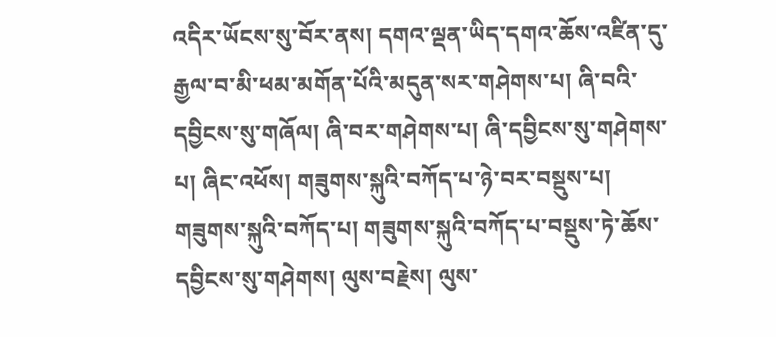འདིར་ཡོངས་སུ་བོར་ནས། དགའ་ལྡན་ཡིད་དགའ་ཆོས་འཛིན་དུ་རྒྱལ་བ་མི་ཕམ་མགོན་པོའི་མདུན་སར་གཤེགས་པ། ཞི་བའི་དབྱིངས་སུ་གཞོལ། ཞི་བར་གཤེགས་པ། ཞི་དབྱིངས་སུ་གཤེགས་པ། ཞིང་འཕོས། གཟུགས་སྐུའི་བཀོད་པ་ཉེ་བར་བསྡུས་པ། གཟུགས་སྐུའི་བཀོད་པ། གཟུགས་སྐུའི་བཀོད་པ་བསྡུས་ཏེ་ཆོས་དབྱིངས་སུ་གཤེགས། ལུས་བརྗེས། ལུས་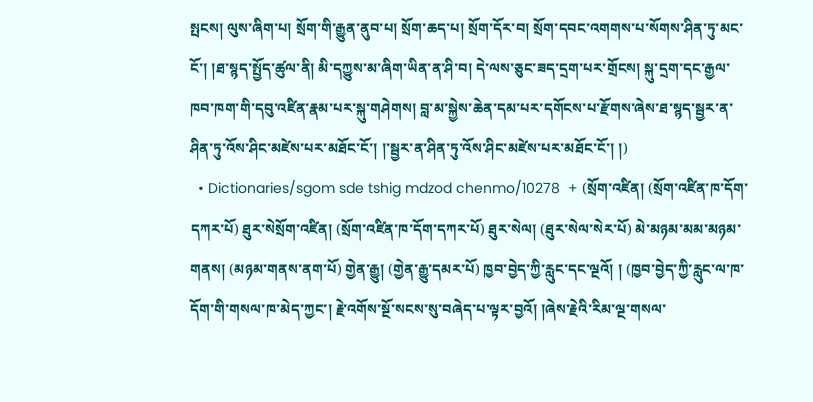སྤངས། ལུས་ཞིག་པ། སྲོག་གི་རྒྱུན་ནུབ་པ། སྲོག་ཆད་པ། སྲོག་དོར་བ། སྲོག་དབང་འགགས་པ་སོགས་ཤིན་ཏུ་མང་ངོ་། །ཐ་སྙད་སྤྱོད་ཚུལ་ནི། མི་དཀྱུས་མ་ཞིག་ཡིན་ན་ཤི་བ། དེ་ལས་ཅུང་ཟད་དྲག་པར་གྲོངས། སྐུ་དྲག་དང་རྒྱལ་ཁབ་ཁག་གི་དབུ་འཛིན་རྣམ་པར་སྐུ་གཤེགས། བླ་མ་སྐྱེས་ཆེན་དམ་པར་དགོངས་པ་རྫོགས་ཞེས་ཐ་སྙད་སྦྱར་ན་ཤིན་ཏུ་འོས་ཤིང་མཛེས་པར་མཐོང་ངོ་། །་སྦྱར་ན་ཤིན་ཏུ་འོས་ཤིང་མཛེས་པར་མཐོང་ངོ་། །)
  • Dictionaries/sgom sde tshig mdzod chenmo/10278  + (སྲོག་འཛིན། (སྲོག་འཛིན་ཁ་དོག་དཀར་པོ) ཐུར་སེསྲོག་འཛིན། (སྲོག་འཛིན་ཁ་དོག་དཀར་པོ) ཐུར་སེལ། (ཐུར་སེལ་སེར་པོ) མེ་མཉམ་མམ་མཉམ་གནས། (མཉམ་གནས་ནག་པོ) གྱེན་རྒྱུ། (གྱེན་རྒྱུ་དམར་པོ) ཁྱབ་བྱེད་ཀྱི་རླུང་དང་ལྔའོ། ། (ཁྱབ་བྱེད་ཀྱི་རླུང་ལ་ཁ་དོག་གི་གསལ་ཁ་མེད་ཀྱང་། རྗེ་འགོས་སྔོ་སངས་སུ་བཞེད་པ་ལྟར་བྱའོ། །ཞེས་རྗེའི་རིམ་ལྔ་གསལ་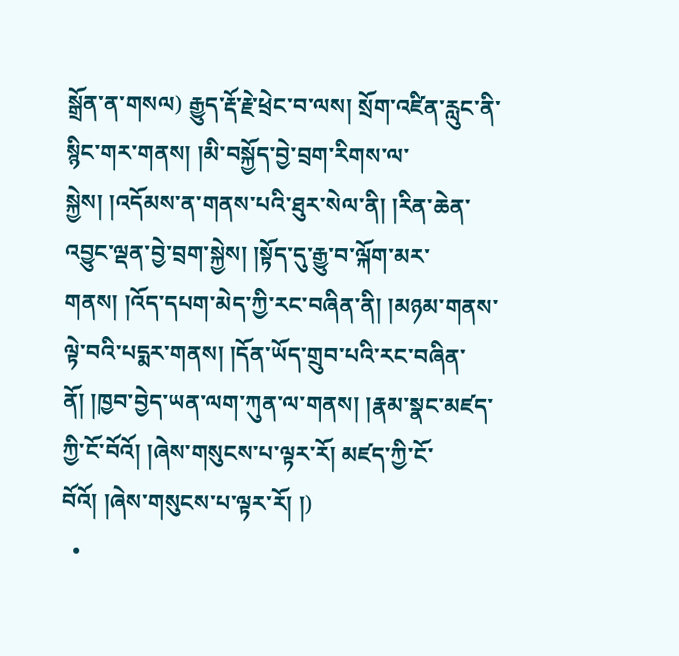སྒྲོན་ན་གསལ) རྒྱུད་རྡོ་རྗེ་ཕྲེང་བ་ལས། སྲོག་འཛིན་རླུང་ནི་སྙིང་གར་གནས། །མི་བསྐྱོད་བྱེ་བྲག་རིགས་ལ་སྐྱེས། །འདོམས་ན་གནས་པའི་ཐུར་སེལ་ནི། །རིན་ཆེན་འབྱུང་ལྡན་བྱེ་བྲག་སྐྱེས། །སྟོད་དུ་རྒྱུ་བ་ལྐོག་མར་གནས། །འོད་དཔག་མེད་ཀྱི་རང་བཞིན་ནི། །མཉམ་གནས་ལྟེ་བའི་པདྨར་གནས། །དོན་ཡོད་གྲུབ་པའི་རང་བཞིན་ནོ། །ཁྱབ་བྱེད་ཡན་ལག་ཀུན་ལ་གནས། །རྣམ་སྣང་མཛད་ཀྱི་ངོ་བོའོ། །ཞེས་གསུངས་པ་ལྟར་རོ། མཛད་ཀྱི་ངོ་བོའོ། །ཞེས་གསུངས་པ་ལྟར་རོ། །)
  •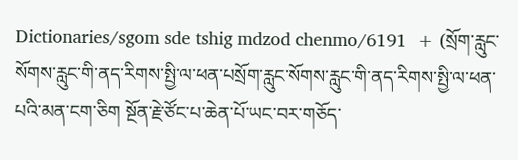Dictionaries/sgom sde tshig mdzod chenmo/6191  + (སྲོག་རླུང་སོགས་རླུང་གི་ནད་རིགས་སྤྱི་ལ་ཕན་པསྲོག་རླུང་སོགས་རླུང་གི་ནད་རིགས་སྤྱི་ལ་ཕན་པའི་མན་ངག་ཅིག སྔོན་རྗེ་ཙོང་པ་ཆེན་པོ་ཡང་བར་གཅོད་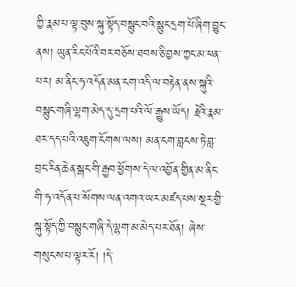ཀྱི་རྣམ་པ་ལྟ་བུས་སྐུ་སྟོད་བསྙུང་བའི་སྙུང་དྲག་པོ་ཞིག་བྱུང་ནས། ཡུན་རིང་པོའི་བར་བཅོས་ཐབས་ཅི་བྱས་ཀྱང་མ་ཕན་པར། མ་ནིང་ཧ་འདོན་མན་ངག་འདི་ལ་བརྟེན་ནས་སྐུའི་བསྙུང་གཞི་ལྷག་མེད་དུ་དྲག་པའི་ལོ་རྒྱུས་ཡོད། རྗེའི་རྣམ་ཐར་དད་པའི་འཇུག་ངོགས་ལས། མན་ངག་བླངས་ཏེ་བླ་བྲང་རིན་ཆེན་སྒང་གི་རྒྱབ་ཕྱོགས་དེ་ལ་འབྱོན་གྱིན་མ་ནིང་གི་ཧ་འདོན་པ་སོགས་ལན་འགའ་ཡར་མཛད་པས་སྔར་གྱི་སྐུ་སྟོད་ཀྱི་བསྙུང་གཞི་དེ་ལྷག་མ་མེད་པར་ཐོན། ཞེས་གསུངས་པ་ལྟར་རོ། །དེ་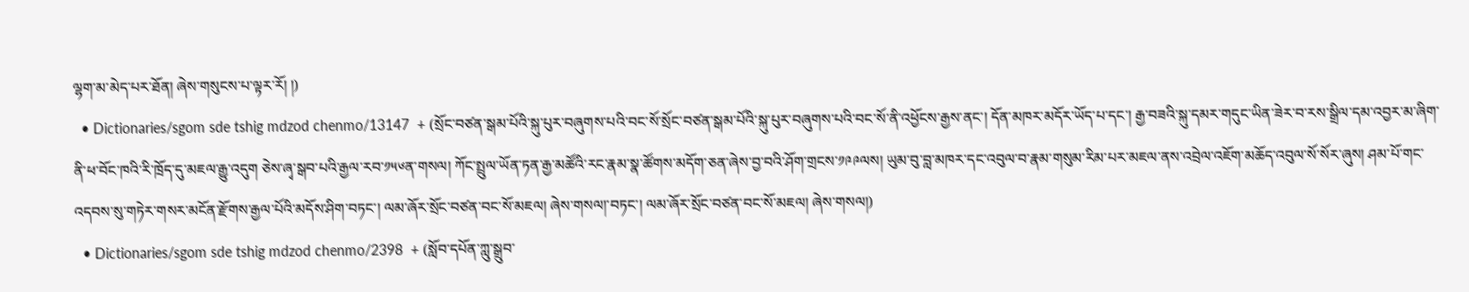ལྷག་མ་མེད་པར་ཐོན། ཞེས་གསུངས་པ་ལྟར་རོ། །)
  • Dictionaries/sgom sde tshig mdzod chenmo/13147  + (སྲོང་བཙན་སྒམ་པོའི་སྐུ་པུར་བཞུགས་པའི་བང་སོ་སྲོང་བཙན་སྒམ་པོའི་སྐུ་པུར་བཞུགས་པའི་བང་སོ་ནི་འཕྱོངས་རྒྱས་ནང་། དོན་མཁར་མདོར་ཡོད་པ་དང་། རྒྱ་བཟའི་སྐུ་དམར་གདུང་ཡིན་ཟེར་བ་རས་སྒྲིལ་དམ་འབྱར་མ་ཞིག་ནི་ཕ་བོང་ཁའི་རི་ཁྲོད་དུ་མཇལ་རྒྱུ་འདུག ཅེས་ཞྭ་སྒབ་པའི་རྒྱལ་རབ་༡༥༦ན་གསལ། ཀོང་སྤྲུལ་ཡོན་ཏན་རྒྱ་མཚོའི་རང་རྣམ་སྣ་ཚོགས་མདོག་ཅན་ཞེས་བྱ་བའི་ཤོག་གྲངས་༡༩༩ལས། ཡུམ་བུ་བླ་མཁར་དང་འབུལ་བ་རྣམ་གསུམ་རིམ་པར་མཇལ་ནས་འབྲེལ་འཇོག་མཆོད་འབུལ་སོ་སོར་ཞུས། ཤམ་པོ་གང་འདབས་སུ་གཏེར་གསར་མངོན་རྫོགས་རྒྱལ་པོའི་མདོས་ཤིག་བཏང་། ལམ་ཞོར་སྲོང་བཙན་བང་སོ་མཇལ། ཞེས་གསལ།་བཏང་། ལམ་ཞོར་སྲོང་བཙན་བང་སོ་མཇལ། ཞེས་གསལ།)
  • Dictionaries/sgom sde tshig mdzod chenmo/2398  + (སློབ་དཔོན་ཀླུ་སྒྲུབ་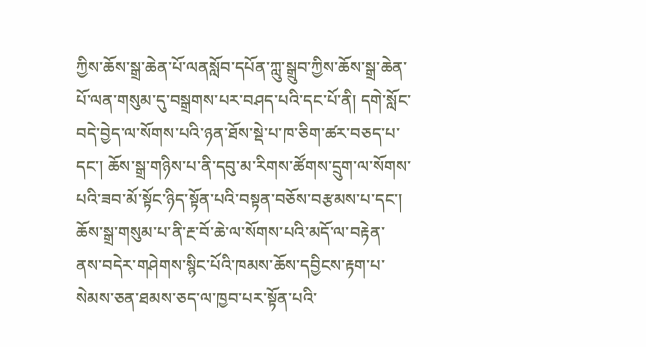ཀྱིས་ཆོས་སྒྲ་ཆེན་པོ་ལནསློབ་དཔོན་ཀླུ་སྒྲུབ་ཀྱིས་ཆོས་སྒྲ་ཆེན་པོ་ལན་གསུམ་དུ་བསྒྲགས་པར་བཤད་པའི་དང་པོ་ནི། དགེ་སློང་བདེ་བྱེད་ལ་སོགས་པའི་ཉན་ཐོས་སྡེ་པ་ཁ་ཅིག་ཚར་བཅད་པ་དང་། ཆོས་སྒྲ་གཉིས་པ་ནི་དབུ་མ་རིགས་ཚོགས་དྲུག་ལ་སོགས་པའི་ཟབ་མོ་སྟོང་ཉིད་སྟོན་པའི་བསྟན་བཅོས་བརྩམས་པ་དང་། ཆོས་སྒྲ་གསུམ་པ་ནི་རྔ་བོ་ཆེ་ལ་སོགས་པའི་མདོ་ལ་བརྟེན་ནས་བདེར་གཤེགས་སྙིང་པོའི་ཁམས་ཆོས་དབྱིངས་རྟག་པ་སེམས་ཅན་ཐམས་ཅད་ལ་ཁྱབ་པར་སྟོན་པའི་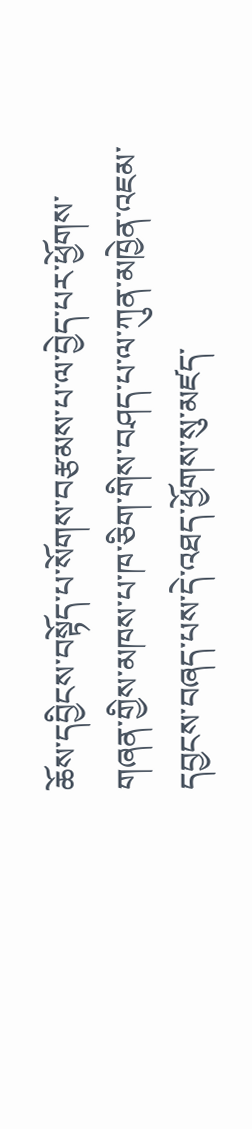ཆོས་དབྱིངས་བསྟོད་པ་སོགས་བརྩམས་པ་ལ་བྱེད་པར་ཕྱོགས་གཞན་གྱིས་མཁས་པ་ཁ་ཅིག་གིས་བཤད་པ་ལ་ཀུན་མཁྱེན་འཇམ་དབྱངས་བཞད་པས་དེ་འཐད་ཕྱོགས་སུ་མཛད་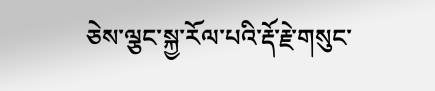ཅེས་ལྕང་སྐྱ་རོལ་པའི་རྡོ་རྗེ་གསུང་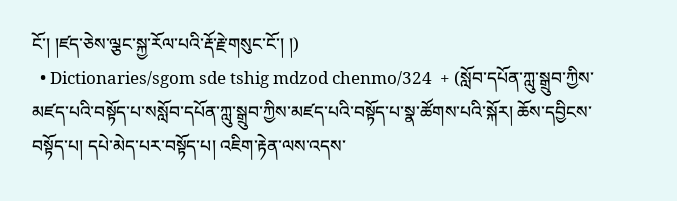ངོ་། །ཛད་ཅེས་ལྕང་སྐྱ་རོལ་པའི་རྡོ་རྗེ་གསུང་ངོ་། །)
  • Dictionaries/sgom sde tshig mdzod chenmo/324  + (སློབ་དཔོན་ཀླུ་སྒྲུབ་ཀྱིས་མཛད་པའི་བསྟོད་པ་སསློབ་དཔོན་ཀླུ་སྒྲུབ་ཀྱིས་མཛད་པའི་བསྟོད་པ་སྣ་ཚོགས་པའི་སྐོར། ཆོས་དབྱིངས་བསྟོད་པ། དཔེ་མེད་པར་བསྟོད་པ། འཇིག་རྟེན་ལས་འདས་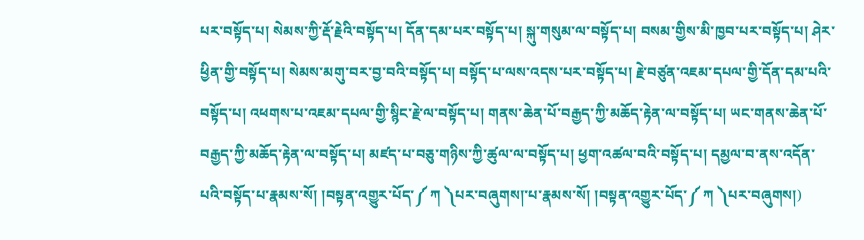པར་བསྟོད་པ། སེམས་ཀྱི་རྡོ་རྗེའི་བསྟོད་པ། དོན་དམ་པར་བསྟོད་པ། སྐུ་གསུམ་ལ་བསྟོད་པ། བསམ་གྱིས་མི་ཁྱབ་པར་བསྟོད་པ། ཤེར་ཕྱིན་གྱི་བསྟོད་པ། སེམས་མགུ་བར་བྱ་བའི་བསྟོད་པ། བསྟོད་པ་ལས་འདས་པར་བསྟོད་པ། རྗེ་བཙུན་འཇམ་དཔལ་གྱི་དོན་དམ་པའི་བསྟོད་པ། འཕགས་པ་འཇམ་དཔལ་གྱི་སྙིང་རྗེ་ལ་བསྟོད་པ། གནས་ཆེན་པོ་བརྒྱད་ཀྱི་མཆོད་རྟེན་ལ་བསྟོད་པ། ཡང་གནས་ཆེན་པོ་བརྒྱད་ཀྱི་མཆོད་རྟེན་ལ་བསྟོད་པ། མཛད་པ་བཅུ་གཉིས་ཀྱི་ཚུལ་ལ་བསྟོད་པ། ཕྱག་འཚལ་བའི་བསྟོད་པ། དམྱལ་བ་ནས་འདོན་པའི་བསྟོད་པ་རྣམས་སོ། །བསྟན་འགྱུར་པོད་༼ ཀ ༽པར་བཞུགས།་པ་རྣམས་སོ། །བསྟན་འགྱུར་པོད་༼ ཀ ༽པར་བཞུགས།)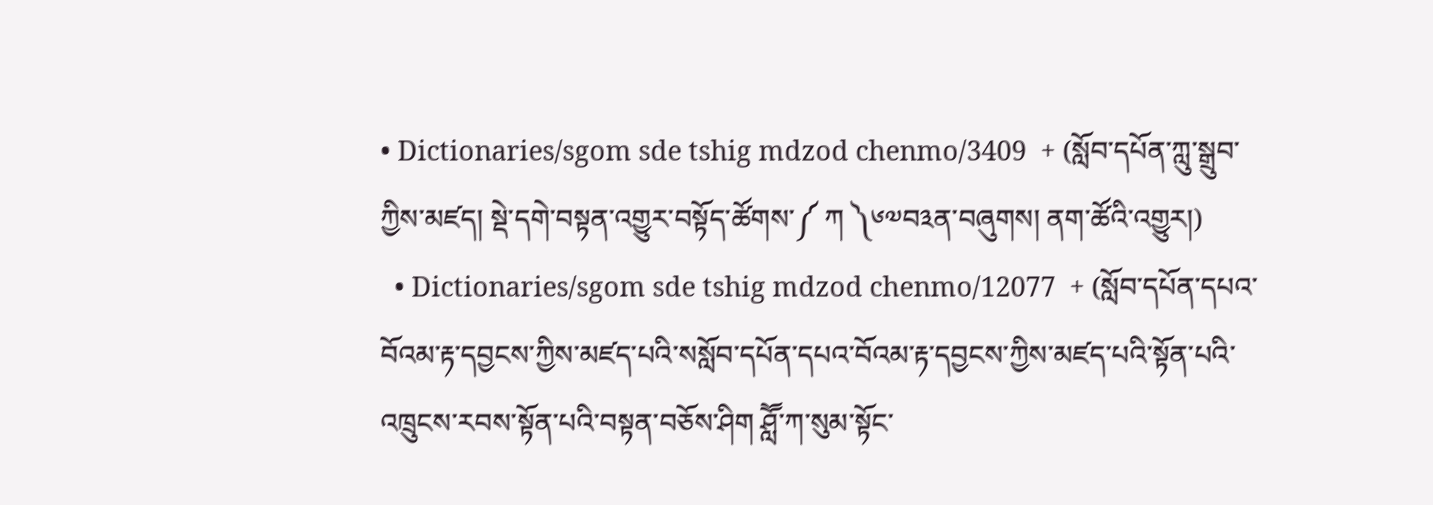• Dictionaries/sgom sde tshig mdzod chenmo/3409  + (སློབ་དཔོན་ཀླུ་སྒྲུབ་ཀྱིས་མཛད། སྡེ་དགེ་བསྟན་འགྱུར་བསྟོད་ཚོགས་༼ ཀ ༽༦༧བ༣ན་བཞུགས། ནག་ཚོའི་འགྱུར།)
  • Dictionaries/sgom sde tshig mdzod chenmo/12077  + (སློབ་དཔོན་དཔའ་བོའམ་རྟ་དབྱངས་ཀྱིས་མཛད་པའི་སསློབ་དཔོན་དཔའ་བོའམ་རྟ་དབྱངས་ཀྱིས་མཛད་པའི་སྟོན་པའི་འཁྲུངས་རབས་སྟོན་པའི་བསྟན་བཅོས་ཤིག ཤླཽ་ཀ་སུམ་སྟོང་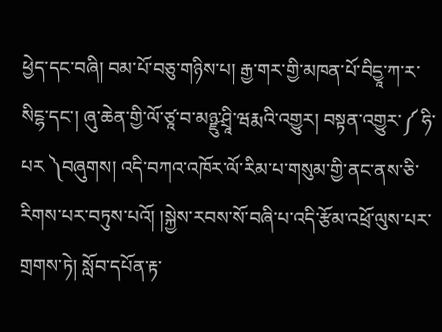ཕྱེད་དང་བཞི། བམ་པོ་བཅུ་གཉིས་པ། རྒྱ་གར་གྱི་མཁན་པོ་བིདྱཱ་ཀ་ར་སིངྷ་དང་། ཞུ་ཆེན་གྱི་ལོ་ཙཱ་བ་མཉྫུ་ཤྲཱི་ཝརྨའི་འགྱུར། བསྟན་འགྱུར་༼ ཧི་པར ༽བཞུགས། འདི་བཀའ་འཁོར་ལོ་རིམ་པ་གསུམ་གྱི་ནང་ནས་ཅི་རིགས་པར་བཏུས་པའོ། །སྐྱེས་རབས་སོ་བཞི་པ་འདི་རྩོམ་འཕྲོ་ལུས་པར་གྲགས་ཏེ། སློབ་དཔོན་རྟ་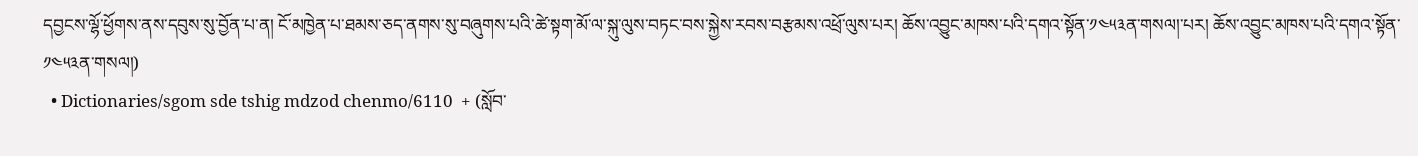དབྱངས་ལྷོ་ཕྱོགས་ནས་དབུས་སུ་བྱོན་པ་ན། ངོ་མཁྱེན་པ་ཐམས་ཅད་ནགས་སུ་བཞུགས་པའི་ཚེ་སྟག་མོ་ལ་སྐུ་ལུས་བཏང་བས་སྐྱེས་རབས་བརྩམས་འཕྲོ་ལུས་པར། ཆོས་འབྱུང་མཁས་པའི་དགའ་སྟོན་༡༤༥༣ན་གསལ།་པར། ཆོས་འབྱུང་མཁས་པའི་དགའ་སྟོན་༡༤༥༣ན་གསལ།)
  • Dictionaries/sgom sde tshig mdzod chenmo/6110  + (སློབ་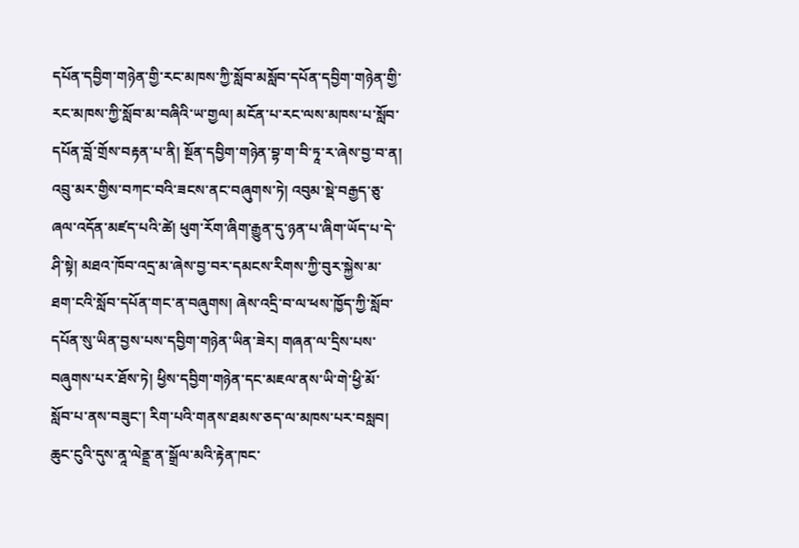དཔོན་དབྱིག་གཉེན་གྱི་རང་མཁས་ཀྱི་སློབ་མསློབ་དཔོན་དབྱིག་གཉེན་གྱི་རང་མཁས་ཀྱི་སློབ་མ་བཞིའི་ཡ་གྱལ། མངོན་པ་རང་ལས་མཁས་པ་སློབ་དཔོན་བློ་གྲོས་བརྟན་པ་ནི། སྔོན་དབྱིག་གཉེན་བྷ་ག་བི་ཏཱ་ར་ཞེས་བྱ་བ་ན། འབྲུ་མར་གྱིས་བཀང་བའི་ཟངས་ནང་བཞུགས་ཏེ། འབུམ་སྡེ་བརྒྱད་ཅུ་ཞལ་འདོན་མཛད་པའི་ཚེ། ཕུག་རོག་ཞིག་རྒྱུན་དུ་ཉན་པ་ཞིག་ཡོད་པ་དེ་ཤི་སྟེ། མཐའ་ཁོབ་འདྲ་མ་ཞེས་བྱ་བར་དམངས་རིགས་ཀྱི་བུར་སྐྱེས་མ་ཐག་ངའི་སློབ་དཔོན་གང་ན་བཞུགས། ཞེས་འདྲི་བ་ལ་ཕས་ཁྱོད་ཀྱི་སློབ་དཔོན་སུ་ཡིན་བྱས་པས་དབྱིག་གཉེན་ཡིན་ཟེར། གཞན་ལ་དྲིས་པས་བཞུགས་པར་ཐོས་ཏེ། ཕྱིས་དབྱིག་གཉེན་དང་མཇལ་ནས་ཡི་གེ་ཕྱི་མོ་སློབ་པ་ནས་བཟུང་། རིག་པའི་གནས་ཐམས་ཅད་ལ་མཁས་པར་བསླབ། ཆུང་ངུའི་དུས་ནཱ་ལེནྡྲ་ན་སྒྲོལ་མའི་རྟེན་ཁང་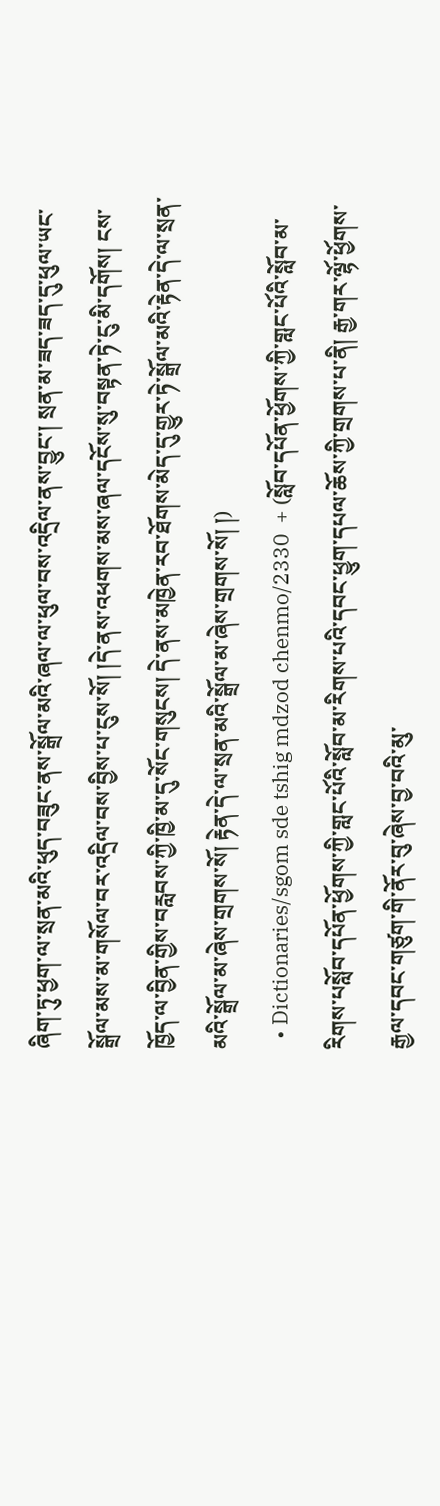ཞིག་ཏུ་ཕྱག་ལ་སྲན་མའི་ཕུད་བཟུང་ནས་སྒྲོལ་མའི་ཞལ་ལ་ཕུལ་བས་འདྲིལ་ནས་བྱུང་། སྲན་མ་ཟད་ཟད་དུ་ཕུལ་ཡང་སྒྲོལ་མས་མ་གསོལ་བར་འདྲིལ་བས་བྱིས་པ་ངུས་སོ། །དེ་ནས་འཕགས་མས་ཞལ་དངོས་སུ་བསྟན་ཏེ་ངུ་མི་དགོས། ངས་ཁྱོད་ལ་བྱིན་གྱིས་བརླབས་ཀྱི་ཁྱི་མ་དུ་སོང་གསུངས། དེ་ནས་མཁྱེན་རབ་ཐོགས་མེད་དུ་གྱུར་ཏེ་སྒྲོལ་མའི་རྟེན་དེ་ལ་སྲན་མའི་སྒྲོལ་མ་ཞེས་གྲགས་སོ། རྟེན་དེ་ལ་སྲན་མའི་སྒྲོལ་མ་ཞེས་གྲགས་སོ། །)
  • Dictionaries/sgom sde tshig mdzod chenmo/2330  + (སློབ་དཔོན་ཕྱོགས་ཀྱི་གླང་པོའི་སློབ་མ་རིགས་པསློབ་དཔོན་ཕྱོགས་ཀྱི་གླང་པོའི་སློབ་མ་རིགས་པའི་དབང་ཕྱུག་དཔལ་ཆོས་ཀྱི་གྲགས་པ་ནི། རྒྱ་གར་ལྷོ་ཕྱོགས་རྒྱལ་དབང་གཙུག་གི་ནོར་བུ་ཞེས་བྱ་བའི་མུ་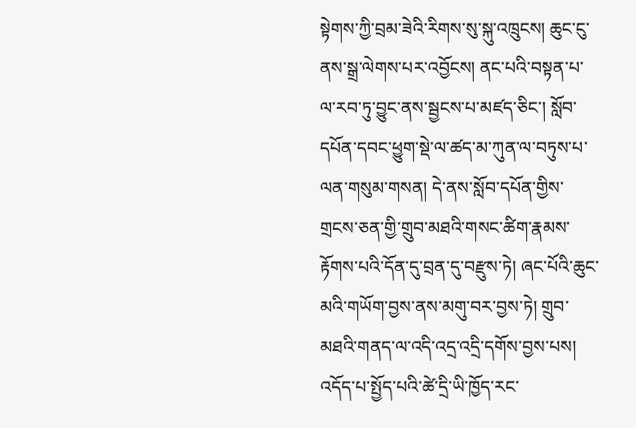སྟེགས་ཀྱི་བྲམ་ཟེའི་རིགས་སུ་སྐུ་འཁྲུངས། ཆུང་ངུ་ནས་སྒྲ་ལེགས་པར་འབྱོངས། ནང་པའི་བསྟན་པ་ལ་རབ་ཏུ་བྱུང་ནས་སྦྱངས་པ་མཛད་ཅིང་། སློབ་དཔོན་དབང་ཕྱུག་སྡེ་ལ་ཚད་མ་ཀུན་ལ་བཏུས་པ་ལན་གསུམ་གསན། དེ་ནས་སློབ་དཔོན་གྱིས་གྲངས་ཅན་གྱི་གྲུབ་མཐའི་གསང་ཚིག་རྣམས་རྟོགས་པའི་དོན་དུ་བྲན་དུ་བརྫུས་ཏེ། ཞང་པོའི་ཆུང་མའི་གཡོག་བྱས་ནས་མགུ་བར་བྱས་ཏེ། གྲུབ་མཐའི་གནད་ལ་འདི་འདྲ་འདྲི་དགོས་བྱས་པས། འདོད་པ་སྤྱོད་པའི་ཚེ་དྲི་ཡི་ཁྱོད་རང་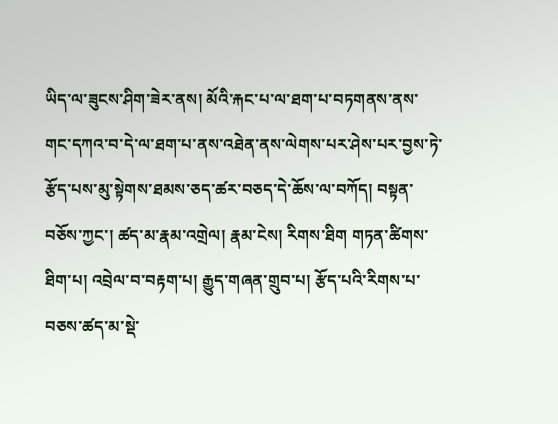ཡིད་ལ་ཟུངས་ཤིག་ཟེར་ནས། མོའི་རྐང་པ་ལ་ཐག་པ་བཏགནས་ནས་གང་དཀའ་བ་དེ་ལ་ཐག་པ་ནས་འཐེན་ནས་ལེགས་པར་ཤེས་པར་བྱས་ཏེ་རྩོད་པས་མུ་སྟེགས་ཐམས་ཅད་ཚར་བཅད་དེ་ཆོས་ལ་བཀོད། བསྟན་བཅོས་ཀྱང་། ཚད་མ་རྣམ་འགྲེལ། རྣམ་ངེས། རིགས་ཐིག གཏན་ཚིགས་ཐིག་པ། འབྲེལ་བ་བརྟག་པ། རྒྱུད་གཞན་གྲུབ་པ། རྩོད་པའི་རིགས་པ་བཅས་ཚད་མ་སྡེ་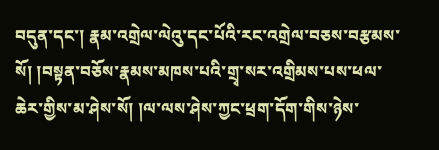བདུན་དང་། རྣམ་འགྲེལ་ལེའུ་དང་པོའི་རང་འགྲེལ་བཅས་བརྩམས་སོ། །བསྟན་བཅོས་རྣམས་མཁས་པའི་གྲྭ་སར་འགྲིམས་པས་ཕལ་ཆེར་གྱིས་མ་ཤེས་སོ། །ལ་ལས་ཤེས་ཀྱང་ཕྲག་དོག་གིས་ཉེས་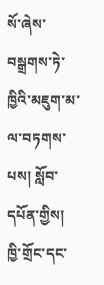སོ་ཞེས་བསྒྲགས་ཏེ་ཁྱིའི་མཇུག་མ་ལ་བཏགས་པས། སློབ་དཔོན་གྱིས། ཁྱི་གྲོང་དང་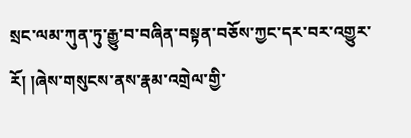སྲང་ལམ་ཀུན་ཏུ་རྒྱུ་བ་བཞིན་བསྟན་བཅོས་ཀྱང་དར་བར་འགྱུར་རོ། །ཞེས་གསུངས་ནས་རྣམ་འགྲེལ་གྱི་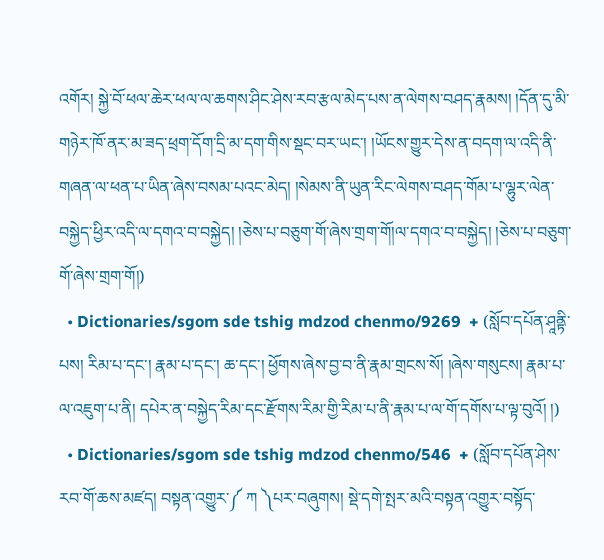འགོར། སྐྱེ་བོ་ཕལ་ཆེར་ཕལ་ལ་ཆགས་ཤིང་ཤེས་རབ་རྩལ་མེད་པས་ན་ལེགས་བཤད་རྣམས། །དོན་དུ་མི་གཉེར་ཁོ་ནར་མ་ཟད་ཕྲག་དོག་དྲི་མ་དག་གིས་སྡང་བར་ཡང་། །ཡོངས་གྱུར་དེས་ན་བདག་ལ་འདི་ནི་གཞན་ལ་ཕན་པ་ཡིན་ཞེས་བསམ་པའང་མེད། །སེམས་ནི་ཡུན་རིང་ལེགས་བཤད་གོམ་པ་ལྷུར་ལེན་བསྐྱེད་ཕྱིར་འདི་ལ་དགའ་བ་བསྐྱེད། །ཅེས་པ་བཅུག་གོ་ཞེས་གྲག་གོ།ལ་དགའ་བ་བསྐྱེད། །ཅེས་པ་བཅུག་གོ་ཞེས་གྲག་གོ།)
  • Dictionaries/sgom sde tshig mdzod chenmo/9269  + (སློབ་དཔོན་ཤཱནྟི་པས། རིམ་པ་དང་། རྣམ་པ་དང་། ཆ་དང་། ཕྱོགས་ཞེས་བྱ་བ་ནི་རྣམ་གྲངས་སོ། །ཞེས་གསུངས། རྣམ་པ་ལ་འཇུག་པ་ནི། དཔེར་ན་བསྐྱེད་རིམ་དང་རྫོགས་རིམ་གྱི་རིམ་པ་ནི་རྣམ་པ་ལ་གོ་དགོས་པ་ལྟ་བུའོ། །)
  • Dictionaries/sgom sde tshig mdzod chenmo/546  + (སློབ་དཔོན་ཤེས་རབ་གོ་ཆས་མཛད། བསྟན་འགྱུར་༼ ཀ ༽པར་བཞུགས། སྡེ་དགེ་སྤར་མའི་བསྟན་འགྱུར་བསྟོད་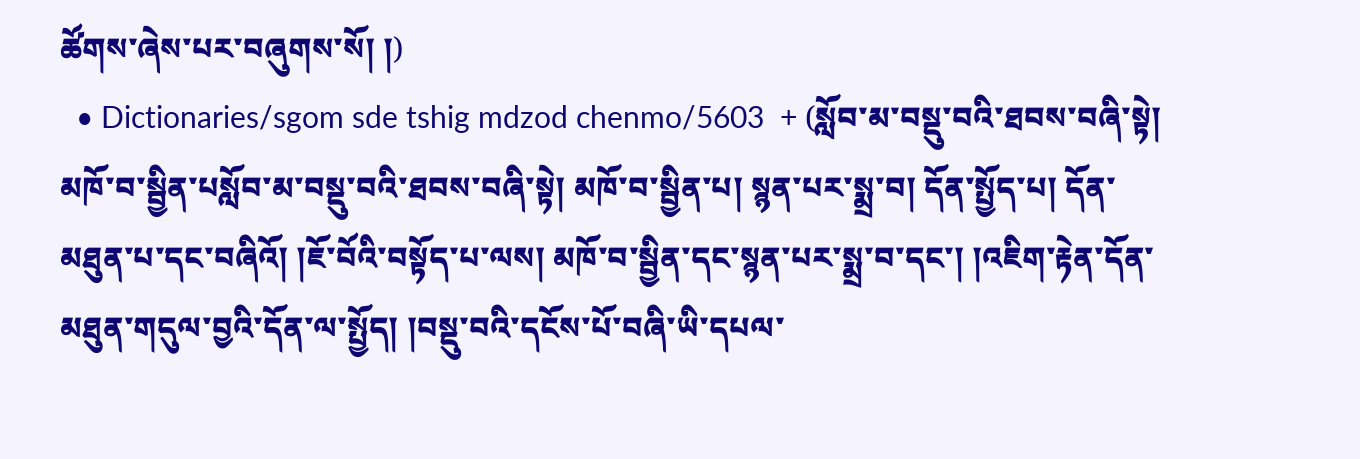ཚོགས་ཞེས་པར་བཞུགས་སོ། །)
  • Dictionaries/sgom sde tshig mdzod chenmo/5603  + (སློབ་མ་བསྡུ་བའི་ཐབས་བཞི་སྟེ། མཁོ་བ་སྦྱིན་པསློབ་མ་བསྡུ་བའི་ཐབས་བཞི་སྟེ། མཁོ་བ་སྦྱིན་པ། སྙན་པར་སྨྲ་བ། དོན་སྤྱོད་པ། དོན་མཐུན་པ་དང་བཞིའོ། །ཇོ་བོའི་བསྟོད་པ་ལས། མཁོ་བ་སྦྱིན་དང་སྙན་པར་སྨྲ་བ་དང་། །འཇིག་རྟེན་དོན་མཐུན་གདུལ་བྱའི་དོན་ལ་སྤྱོད། །བསྡུ་བའི་དངོས་པོ་བཞི་ཡི་དཔལ་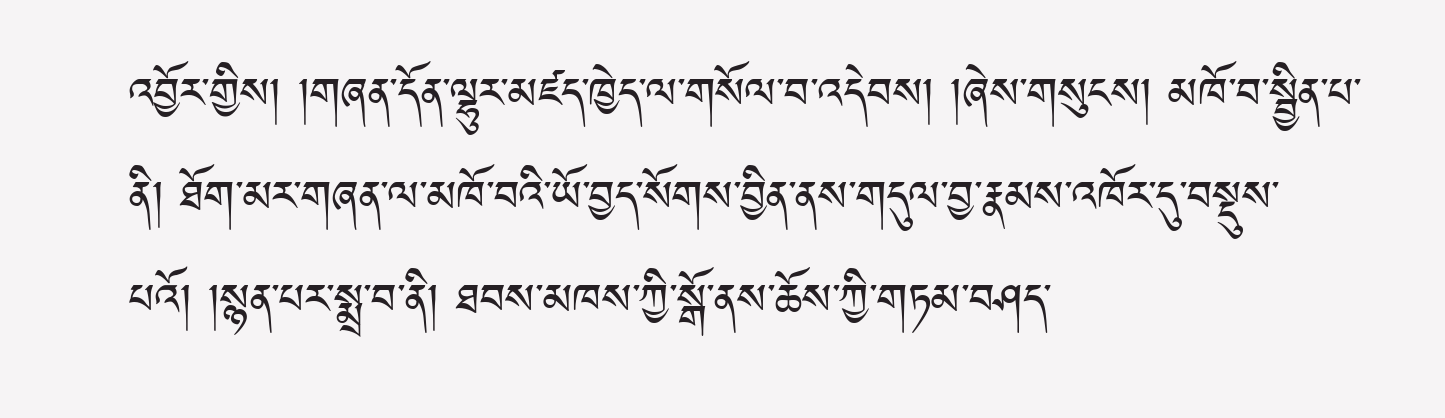འབྱོར་གྱིས། །གཞན་དོན་ལྷུར་མཛད་ཁྱེད་ལ་གསོལ་བ་འདེབས། །ཞེས་གསུངས། མཁོ་བ་སྦྱིན་པ་ནི། ཐོག་མར་གཞན་ལ་མཁོ་བའི་ཡོ་བྱད་སོགས་བྱིན་ནས་གདུལ་བྱ་རྣམས་འཁོར་དུ་བསྡུས་པའོ། །སྙན་པར་སྨྲ་བ་ནི། ཐབས་མཁས་ཀྱི་སྒོ་ནས་ཆོས་ཀྱི་གཏམ་བཤད་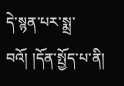དེ་སྙན་པར་སྨྲ་བའོ། །དོན་སྤྱོད་པ་ནི།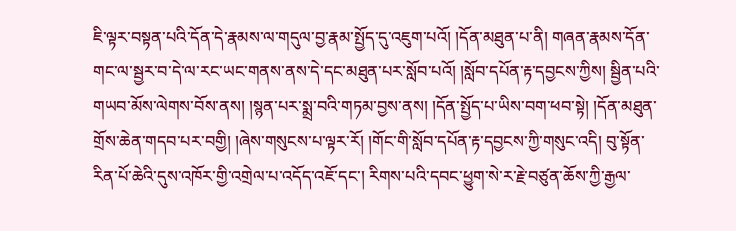ཇི་ལྟར་བསྟན་པའི་དོན་དེ་རྣམས་ལ་གདུལ་བྱ་རྣམ་སྤྱོད་དུ་འཇུག་པའོ། །དོན་མཐུན་པ་ནི། གཞན་རྣམས་དོན་གང་ལ་སྦྱར་བ་དེ་ལ་རང་ཡང་གནས་ནས་དེ་དང་མཐུན་པར་སློབ་པའོ། །སློབ་དཔོན་རྟ་དབྱངས་ཀྱིས། སྦྱིན་པའི་གཡབ་མོས་ལེགས་བོས་ནས། །སྙན་པར་སྨྲ་བའི་གཏམ་བྱས་ནས། །དོན་སྤྱོད་པ་ཡིས་བག་ཕབ་སྟེ། །དོན་མཐུན་གྲོས་ཆེན་གདབ་པར་བགྱི། །ཞེས་གསུངས་པ་ལྟར་རོ། །གོང་གི་སློབ་དཔོན་རྟ་དབྱངས་ཀྱི་གསུང་འདི། བུ་སྟོན་རིན་པོ་ཆེའི་དུས་འཁོར་གྱི་འགྲེལ་པ་འདོད་འཇོ་དང་། རིགས་པའི་དབང་ཕྱུག་སེ་ར་རྗེ་བཙུན་ཆོས་ཀྱི་རྒྱལ་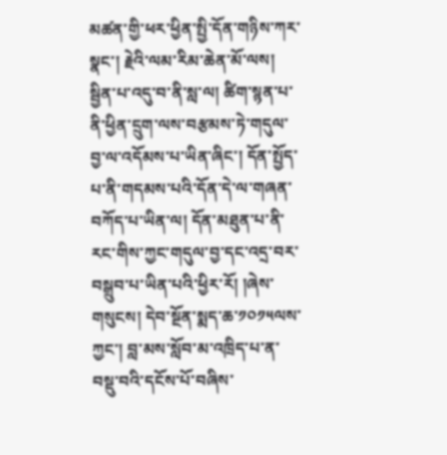མཚན་གྱི་ཕར་ཕྱིན་སྤྱི་དོན་གཉིས་ཀར་སྣང་། རྗེའི་ལམ་རིམ་ཆེན་མོ་ལས། སྦྱིན་པ་འདུ་བ་ནི་སླ་ལ། ཚིག་སྙན་པ་ནི་ཕྱིན་དྲུག་ལས་བརྩམས་ཏེ་གདུལ་བྱ་ལ་འདོམས་པ་ཡིན་ཞིང་། དོན་སྤྱོད་པ་ནི་གདམས་པའི་དོན་དེ་ལ་གཞན་བཀོད་པ་ཡིན་ལ། དོན་མཐུན་པ་ནི་རང་གིས་ཀྱང་གདུལ་བྱ་དང་འདྲ་བར་བསྒྲུབ་པ་ཡིན་པའི་ཕྱིར་རོ། །ཞེས་གསུངས། དེབ་སྔོན་སྨད་ཆ་༡༠༡༥ལས་ཀྱང་། བླ་མས་སློབ་མ་འཁྲིད་པ་ན་བསྡུ་བའི་དངོས་པོ་བཞིས་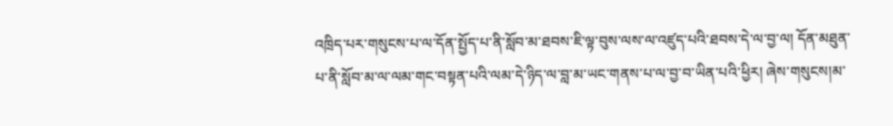འཁྲིད་པར་གསུངས་པ་ལ་དོན་སྤྱོད་པ་ནི་སློབ་མ་ཐབས་ཇི་ལྟ་བུས་ལས་ལ་འཛུད་པའི་ཐབས་དེ་ལ་བྱ་ལ། དོན་མཐུན་པ་ནི་སློབ་མ་ལ་ལམ་གང་བསྟན་པའི་ལམ་དེ་ཉིད་ལ་བླ་མ་ཡང་གནས་པ་ལ་བྱ་བ་ཡིན་པའི་ཕྱིར། ཞེས་གསུངས།མ་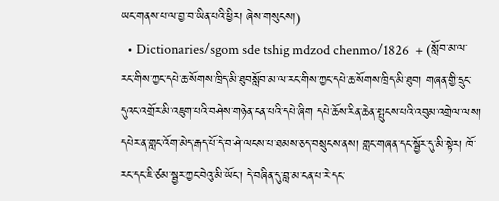ཡང་གནས་པ་ལ་བྱ་བ་ཡིན་པའི་ཕྱིར། ཞེས་གསུངས།)
  • Dictionaries/sgom sde tshig mdzod chenmo/1826  + (སློབ་མ་ལ་རང་གིས་ཀྱང་དཔེ་ཆ་སོགས་ཁྲིད་མི་ཐུབསློབ་མ་ལ་རང་གིས་ཀྱང་དཔེ་ཆ་སོགས་ཁྲིད་མི་ཐུབ། གཞན་གྱི་དྲུང་དུའང་འགྲོར་མི་འཇུག་པའི་བཤེས་གཉེན་ངན་པའི་དཔེ་ཞིག དཔེ་ཆོས་རིན་ཆེན་སྤུངས་པའི་འབུམ་འགྲེལ་ལས། དཔེར་ན་གླང་འོག་མེད་རྒད་པོ་དེ་བ་ཤེ་ལངས་པ་ཐམས་ཅད་བསྲུངས་ནས། གླང་གཞན་དང་སྦྱོར་དུ་མི་སྟེར། ཁོ་རང་དང་ཇི་ཙམ་སྦྱར་ཀྱང་བེའུ་མི་ཡོང་། དེ་བཞིན་དུ་བླ་མ་ངན་པ་རེ་དང་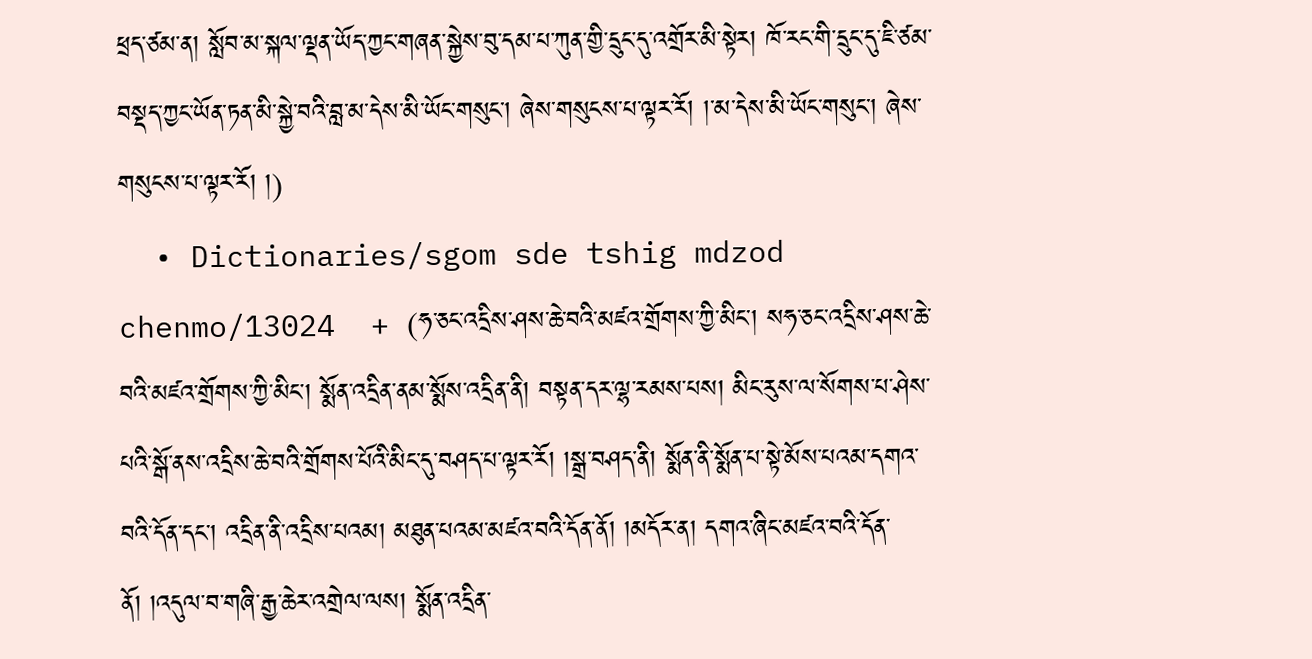ཕྲད་ཙམ་ན། སློབ་མ་སྐལ་ལྡན་ཡོད་ཀྱང་གཞན་སྐྱེས་བུ་དམ་པ་ཀུན་གྱི་དྲུང་དུ་འགྲོར་མི་སྟེར། ཁོ་རང་གི་དྲུང་དུ་ཇི་ཙམ་བསྡད་ཀྱང་ཡོན་ཏན་མི་སྐྱེ་བའི་བླ་མ་དེས་མི་ཡོང་གསུང་། ཞེས་གསུངས་པ་ལྟར་རོ། །་མ་དེས་མི་ཡོང་གསུང་། ཞེས་གསུངས་པ་ལྟར་རོ། །)
  • Dictionaries/sgom sde tshig mdzod chenmo/13024  + (ཧ་ཅང་འདྲིས་ཤས་ཆེ་བའི་མཛའ་གྲོགས་ཀྱི་མིང་། སཧ་ཅང་འདྲིས་ཤས་ཆེ་བའི་མཛའ་གྲོགས་ཀྱི་མིང་། སྨོན་འདྲིན་ནམ་སྨོས་འདྲིན་ནི། བསྟན་དར་ལྷ་རམས་པས། མིང་རུས་ལ་སོགས་པ་ཤེས་པའི་སྒོ་ནས་འདྲིས་ཆེ་བའི་གྲོགས་པོའི་མིང་དུ་བཤད་པ་ལྟར་རོ། །སྒྲ་བཤད་ནི། སྨོན་ནི་སྨོན་པ་སྟེ་མོས་པའམ་དགའ་བའི་དོན་དང་། འདྲིན་ནི་འདྲིས་པའམ། མཐུན་པའམ་མཛའ་བའི་དོན་ནོ། །མདོར་ན། དགའ་ཞིང་མཛའ་བའི་དོན་ནོ། །འདུལ་བ་གཞི་རྒྱ་ཆེར་འགྲེལ་ལས། སྨོན་འདྲིན་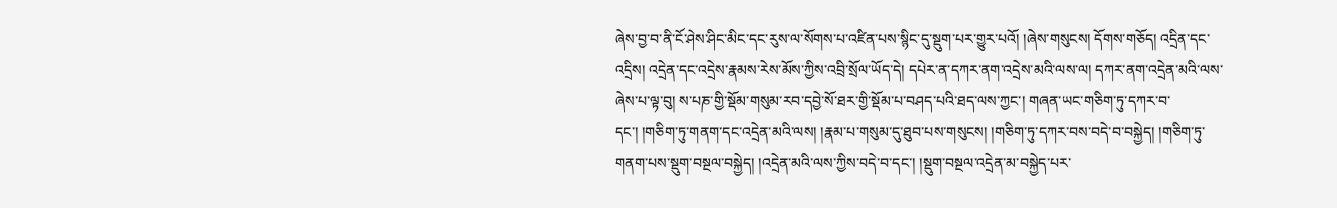ཞེས་བྱ་བ་ནི་ངོ་ཤེས་ཤིང་མིང་དང་རུས་ལ་སོགས་པ་འཛིན་པས་སྙིང་དུ་སྡུག་པར་གྱུར་པའོ། །ཞེས་གསུངས། དོགས་གཅོད། འདྲིན་དང་འདྲིས། འདྲེན་དང་འདྲེས་རྣམས་རེས་མོས་ཀྱིས་འབྲི་སྲོལ་ཡོད་དེ། དཔེར་ན་དཀར་ནག་འདྲེས་མའི་ལས་ལ། དཀར་ནག་འདྲེན་མའི་ལས་ཞེས་པ་ལྟ་བུ། ས་པཎ་གྱི་སྡོམ་གསུམ་རབ་དབྱེ་སོ་ཐར་གྱི་སྡོམ་པ་བཤད་པའི་ཐད་ལས་ཀྱང་། གཞན་ཡང་གཅིག་ཏུ་དཀར་བ་དང་། །གཅིག་ཏུ་གནག་དང་འདྲེན་མའི་ལས། །རྣམ་པ་གསུམ་དུ་ཐུབ་པས་གསུངས། །གཅིག་ཏུ་དཀར་བས་བདེ་བ་བསྐྱེད། །གཅིག་ཏུ་གནག་པས་སྡུག་བསྔལ་བསྐྱེད། །འདྲེན་མའི་ལས་ཀྱིས་བདེ་བ་དང་། །སྡུག་བསྔལ་འདྲེན་མ་བསྐྱེད་པར་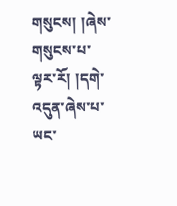གསུངས། །ཞེས་གསུངས་པ་ལྟར་རོ། །དགེ་འདུན་ཞེས་པ་ཡང་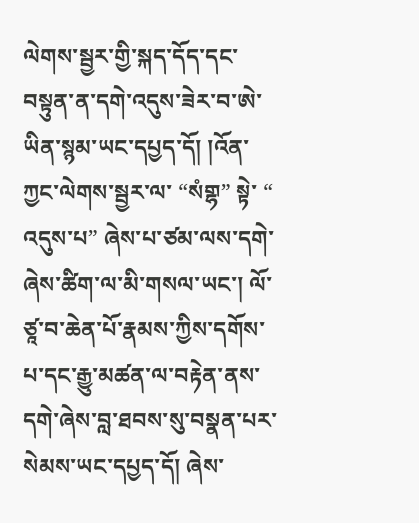ལེགས་སྦྱར་གྱི་སྐད་དོད་དང་བསྟུན་ན་དགེ་འདུས་ཟེར་བ་ཨེ་ཡིན་སྙམ་ཡང་དཔྱད་དོ། །འོན་ཀྱང་ལེགས་སྦྱར་ལ་ “སཾགྷ” སྟེ་ “ འདུས་པ” ཞེས་པ་ཙམ་ལས་དགེ་ཞེས་ཚིག་ལ་མི་གསལ་ཡང་། ལོ་ཙཱ་བ་ཆེན་པོ་རྣམས་ཀྱིས་དགོས་པ་དང་རྒྱུ་མཚན་ལ་བརྟེན་ནས་དགེ་ཞེས་བླ་ཐབས་སུ་བསྣན་པར་སེམས་ཡང་དཔྱད་དོ། ཞེས་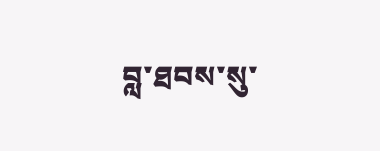བླ་ཐབས་སུ་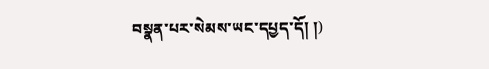བསྣན་པར་སེམས་ཡང་དཔྱད་དོ། །)